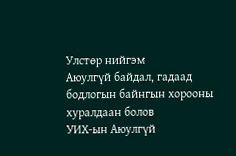Улстөр нийгэм
Аюулгүй байдал, гадаад бодлогын байнгын хорооны хуралдаан болов
УИХ-ын Аюулгүй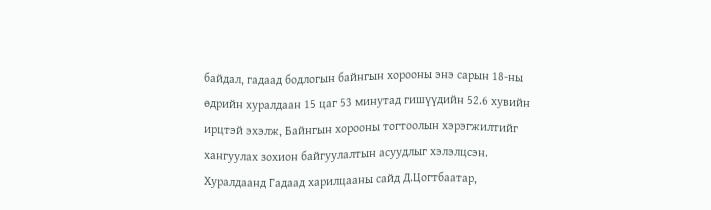байдал, гадаад бодлогын байнгын хорооны энэ сарын 18-ны өдрийн хуралдаан 15 цаг 53 минутад гишүүдийн 52.6 хувийн ирцтэй эхэлж, Байнгын хорооны тогтоолын хэрэгжилтийг хангуулах зохион байгуулалтын асуудлыг хэлэлцсэн. Хуралдаанд Гадаад харилцааны сайд Д.Цогтбаатар,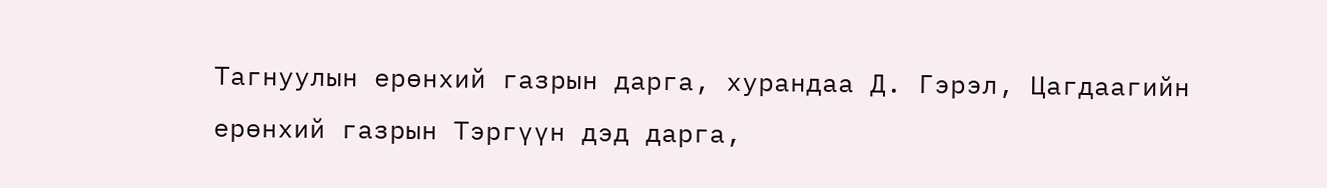Тагнуулын ерөнхий газрын дарга, хурандаа Д. Гэрэл, Цагдаагийн ерөнхий газрын Тэргүүн дэд дарга,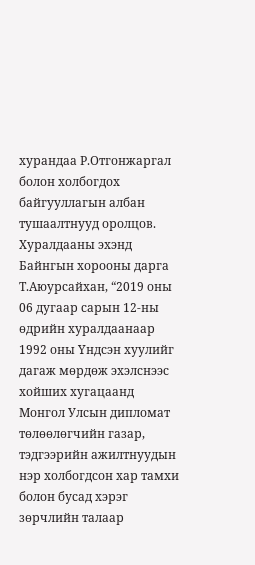хурандаа Р.Отгонжаргал болон холбогдох байгууллагын албан тушаалтнууд оролцов.
Хуралдааны эхэнд Байнгын хорооны дарга Т.Аюурсайхан, “2019 оны 06 дугаар сарын 12-ны өдрийн хуралдаанаар 1992 оны Үндсэн хуулийг дагаж мөрдөж эхэлснээс хойших хугацаанд Монгол Улсын дипломат төлөөлөгчийн газар, тэдгээрийн ажилтнуудын нэр холбогдсон хар тамхи болон бусад хэрэг зөрчлийн талаар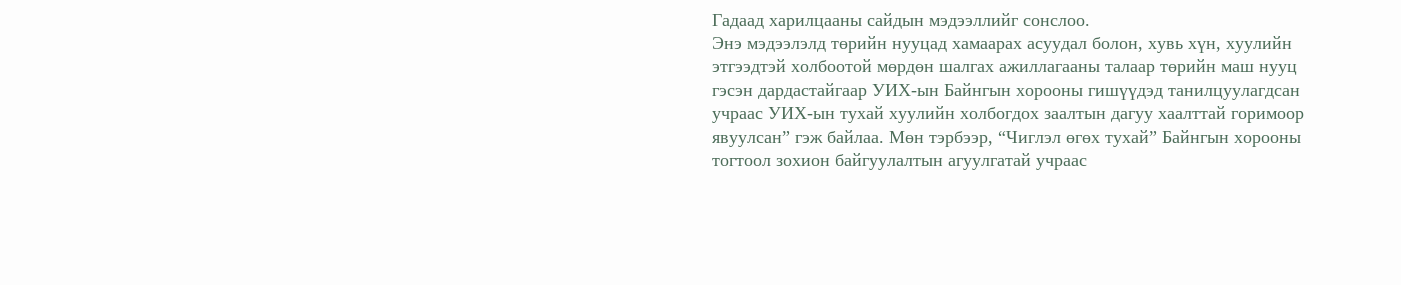Гадаад харилцааны сайдын мэдээллийг сонслоо.
Энэ мэдээлэлд төрийн нууцад хамаарах асуудал болон, хувь хүн, хуулийн этгээдтэй холбоотой мөрдөн шалгах ажиллагааны талаар төрийн маш нууц гэсэн дардастайгаар УИХ-ын Байнгын хорооны гишүүдэд танилцуулагдсан учраас УИХ-ын тухай хуулийн холбогдох заалтын дагуу хаалттай горимоор явуулсан” гэж байлаа. Мөн тэрбээр, “Чиглэл өгөх тухай” Байнгын хорооны тогтоол зохион байгуулалтын агуулгатай учраас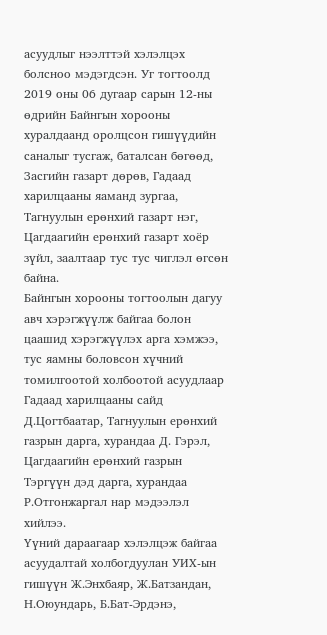асуудлыг нээлттэй хэлэлцэх болсноо мэдэгдсэн. Уг тогтоолд 2019 оны 06 дугаар сарын 12-ны өдрийн Байнгын хорооны хуралдаанд оролцсон гишүүдийн саналыг тусгаж, баталсан бөгөөд, Засгийн газарт дөрөв, Гадаад харилцааны яаманд зургаа, Тагнуулын ерөнхий газарт нэг, Цагдаагийн ерөнхий газарт хоёр зүйл, заалтаар тус тус чиглэл өгсөн байна.
Байнгын хорооны тогтоолын дагуу авч хэрэгжүүлж байгаа болон цаашид хэрэгжүүлэх арга хэмжээ, тус яамны боловсон хүчний томилгоотой холбоотой асуудлаар Гадаад харилцааны сайд Д.Цогтбаатар, Тагнуулын ерөнхий газрын дарга, хурандаа Д. Гэрэл, Цагдаагийн ерөнхий газрын Тэргүүн дэд дарга, хурандаа Р.Отгонжаргал нар мэдээлэл хийлээ.
Үүний дараагаар хэлэлцэж байгаа асуудалтай холбогдуулан УИХ-ын гишүүн Ж.Энхбаяр, Ж.Батзандан, Н.Оюундарь, Б.Бат-Эрдэнэ,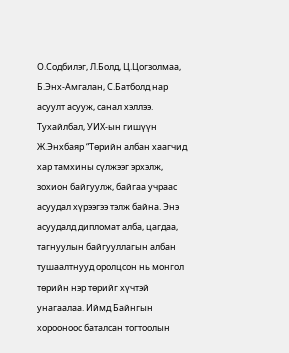О.Содбилэг, Л.Болд, Ц.Цогзолмаа, Б.Энх-Амгалан, С.Батболд нар асуулт асууж, санал хэллээ. Тухайлбал, УИХ-ын гишүүн Ж.Энхбаяр “Төрийн албан хаагчид хар тамхины сүлжээг эрхэлж, зохион байгуулж, байгаа учраас асуудал хүрээгээ тэлж байна. Энэ асуудалд дипломат алба, цагдаа, тагнуулын байгууллагын албан тушаалтнууд оролцсон нь монгол төрийн нэр төрийг хүчтэй унагаалаа. Иймд Байнгын хорооноос баталсан тогтоолын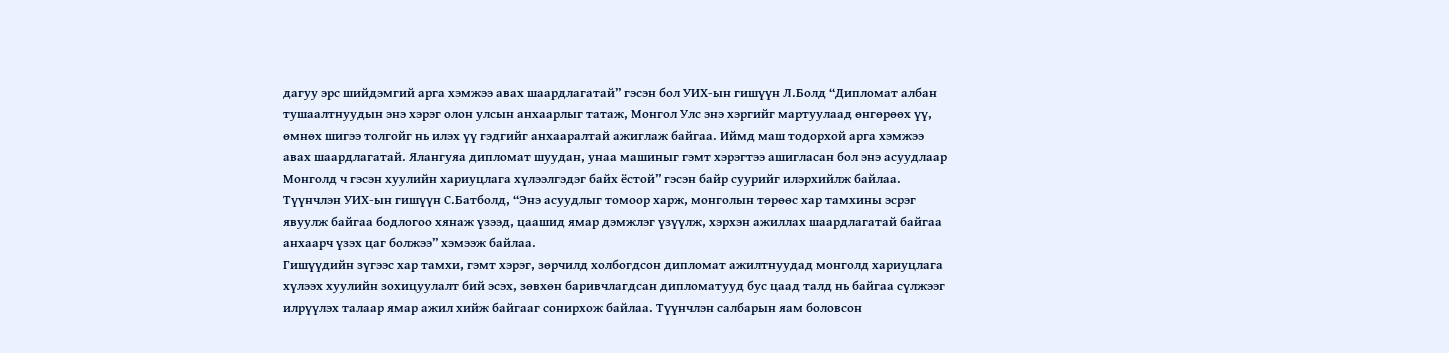дагуу эрс шийдэмгий арга хэмжээ авах шаардлагатай” гэсэн бол УИХ-ын гишүүн Л.Болд “Дипломат албан тушаалтнуудын энэ хэрэг олон улсын анхаарлыг татаж, Монгол Улс энэ хэргийг мартуулаад өнгөрөөх үү, өмнөх шигээ толгойг нь илэх үү гэдгийг анхааралтай ажиглаж байгаа. Иймд маш тодорхой арга хэмжээ авах шаардлагатай. Ялангуяа дипломат шуудан, унаа машиныг гэмт хэрэгтээ ашигласан бол энэ асуудлаар Монголд ч гэсэн хуулийн хариуцлага хүлээлгэдэг байх ёстой” гэсэн байр суурийг илэрхийлж байлаа. Түүнчлэн УИХ-ын гишүүн С.Батболд, “Энэ асуудлыг томоор харж, монголын төрөөс хар тамхины эсрэг явуулж байгаа бодлогоо хянаж үзээд, цаашид ямар дэмжлэг үзүүлж, хэрхэн ажиллах шаардлагатай байгаа анхаарч үзэх цаг болжээ” хэмээж байлаа.
Гишүүдийн зүгээс хар тамхи, гэмт хэрэг, зөрчилд холбогдсон дипломат ажилтнуудад монголд хариуцлага хүлээх хуулийн зохицуулалт бий эсэх, зөвхөн баривчлагдсан дипломатууд бус цаад талд нь байгаа сүлжээг илрүүлэх талаар ямар ажил хийж байгааг сонирхож байлаа. Түүнчлэн салбарын яам боловсон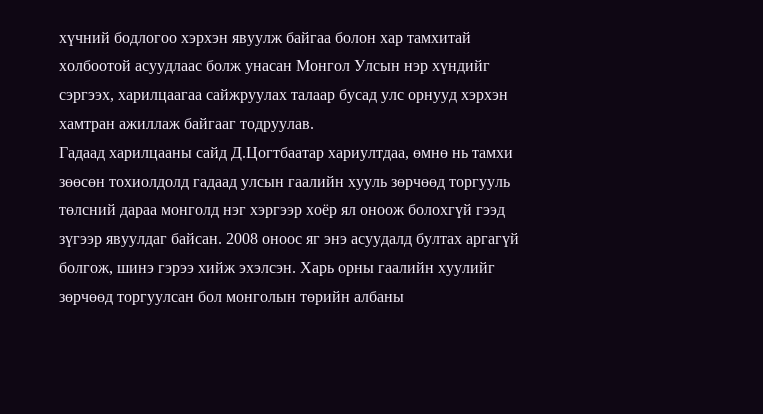хүчний бодлогоо хэрхэн явуулж байгаа болон хар тамхитай холбоотой асуудлаас болж унасан Монгол Улсын нэр хүндийг сэргээх, харилцаагаа сайжруулах талаар бусад улс орнууд хэрхэн хамтран ажиллаж байгааг тодруулав.
Гадаад харилцааны сайд Д.Цогтбаатар хариултдаа, өмнө нь тамхи зөөсөн тохиолдолд гадаад улсын гаалийн хууль зөрчөөд торгууль төлсний дараа монголд нэг хэргээр хоёр ял оноож болохгүй гээд зүгээр явуулдаг байсан. 2008 оноос яг энэ асуудалд бултах аргагүй болгож, шинэ гэрээ хийж эхэлсэн. Харь орны гаалийн хуулийг зөрчөөд торгуулсан бол монголын төрийн албаны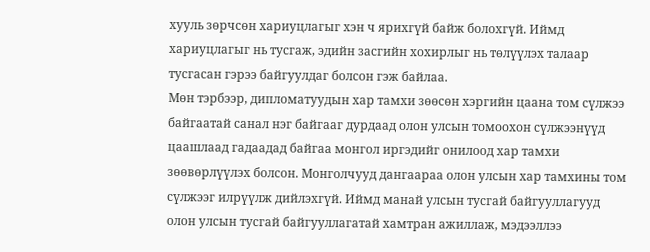хууль зөрчсөн хариуцлагыг хэн ч ярихгүй байж болохгүй. Иймд хариуцлагыг нь тусгаж, эдийн засгийн хохирлыг нь төлүүлэх талаар тусгасан гэрээ байгуулдаг болсон гэж байлаа.
Мөн тэрбээр, дипломатуудын хар тамхи зөөсөн хэргийн цаана том сүлжээ байгаатай санал нэг байгааг дурдаад олон улсын томоохон сүлжээнүүд цаашлаад гадаадад байгаа монгол иргэдийг онилоод хар тамхи зөөвөрлүүлэх болсон. Монголчууд дангаараа олон улсын хар тамхины том сүлжээг илрүүлж дийлэхгүй. Иймд манай улсын тусгай байгууллагууд олон улсын тусгай байгууллагатай хамтран ажиллаж, мэдээллээ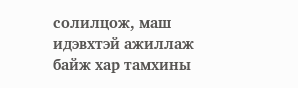солилцож, маш идэвхтэй ажиллаж байж хар тамхины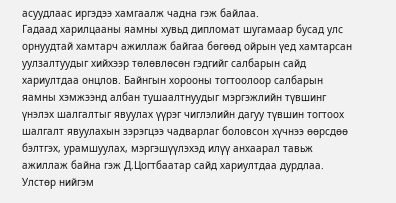асуудлаас иргэдээ хамгаалж чадна гэж байлаа.
Гадаад харилцааны яамны хувьд дипломат шугамаар бусад улс орнуудтай хамтарч ажиллаж байгаа бөгөөд ойрын үед хамтарсан уулзалтуудыг хийхээр төлөвлөсөн гэдгийг салбарын сайд хариултдаа онцлов. Байнгын хорооны тогтоолоор салбарын яамны хэмжээнд албан тушаалтнуудыг мэргэжлийн түвшинг үнэлэх шалгалтыг явуулах үүрэг чиглэлийн дагуу түвшин тогтоох шалгалт явуулахын зэрэгцээ чадварлаг боловсон хүчнээ өөрсдөө бэлтгэх, урамшуулах, мэргэшүүлэхэд илүү анхаарал тавьж ажиллаж байна гэж Д.Цогтбаатар сайд хариултдаа дурдлаа.
Улстөр нийгэм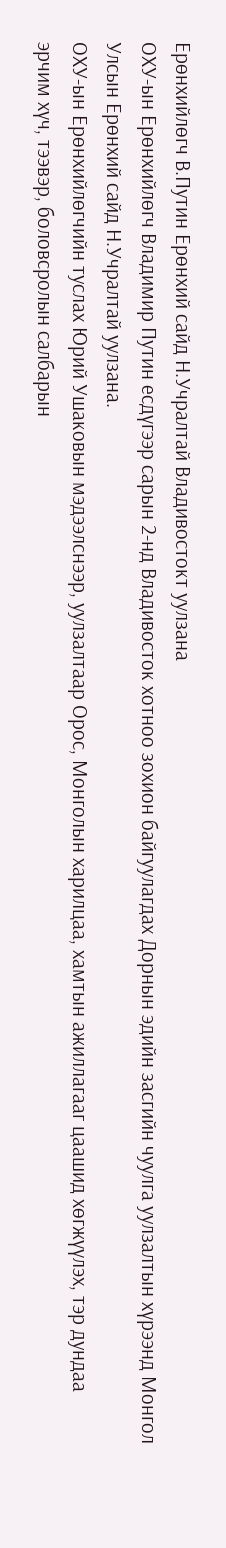Ерөнхийлөгч В.Путин Ерөнхий сайд Н.Учралтай Владивостокт уулзана
ОХУ-ын Ерөнхийлөгч Владимир Путин есдүгээр сарын 2-нд Владивосток хотноо зохион байгуулагдах Дорнын эдийн засгийн чуулга уулзалтын хүрээнд Монгол Улсын Ерөнхий сайд Н.Учралтай уулзана.
ОХУ-ын Ерөнхийлөгчийн туслах Юрий Ушаковын мэдээлснээр, уулзалтаар Орос, Монголын харилцаа, хамтын ажиллагааг цаашид хөгжүүлэх, тэр дундаа эрчим хүч, тээвэр, боловсролын салбарын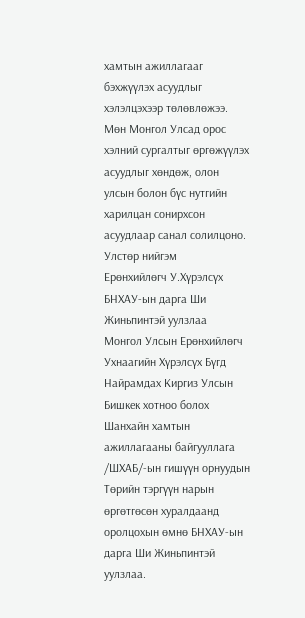хамтын ажиллагааг бэхжүүлэх асуудлыг хэлэлцэхээр төлөвлөжээ.
Мөн Монгол Улсад орос хэлний сургалтыг өргөжүүлэх асуудлыг хөндөж, олон улсын болон бүс нутгийн харилцан сонирхсон асуудлаар санал солилцоно.
Улстөр нийгэм
Ерөнхийлөгч У.Хүрэлсүх БНХАУ-ын дарга Ши Жиньпинтэй уулзлаа
Монгол Улсын Ерөнхийлөгч Ухнаагийн Хүрэлсүх Бүгд Найрамдах Киргиз Улсын Бишкек хотноо болох Шанхайн хамтын ажиллагааны байгууллага /ШХАБ/-ын гишүүн орнуудын Төрийн тэргүүн нарын өргөтгөсөн хуралдаанд оролцохын өмнө БНХАУ-ын дарга Ши Жиньпинтэй уулзлаа.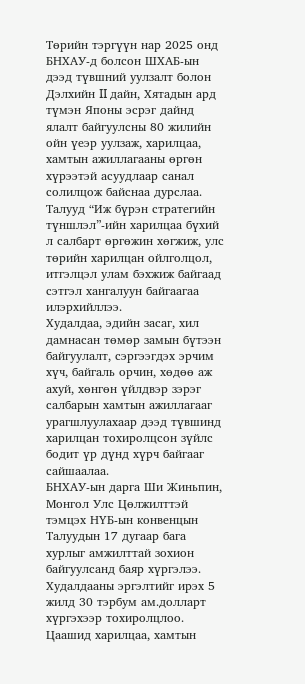Төрийн тэргүүн нар 2025 онд БНХАУ-д болсон ШХАБ-ын дээд түвшний уулзалт болон Дэлхийн II дайн, Хятадын ард түмэн Японы эсрэг дайнд ялалт байгуулсны 80 жилийн ойн үеэр уулзаж, харилцаа, хамтын ажиллагааны өргөн хүрээтэй асуудлаар санал солилцож байснаа дурслаа.
Талууд “Иж бүрэн стратегийн түншлэл”-ийн харилцаа бүхий л салбарт өргөжин хөгжиж, улс төрийн харилцан ойлголцол, итгэлцэл улам бэхжиж байгаад сэтгэл хангалуун байгаагаа илэрхийллээ.
Худалдаа, эдийн засаг, хил дамнасан төмөр замын бүтээн байгуулалт, сэргээгдэх эрчим хүч, байгаль орчин, хөдөө аж ахуй, хөнгөн үйлдвэр зэрэг салбарын хамтын ажиллагааг урагшлуулахаар дээд түвшинд харилцан тохиролцсон зүйлс бодит үр дүнд хүрч байгааг сайшаалаа.
БНХАУ-ын дарга Ши Жиньпин, Монгол Улс Цөлжилттэй тэмцэх НҮБ-ын конвенцын Талуудын 17 дугаар бага хурлыг амжилттай зохион байгуулсанд баяр хүргэлээ.
Худалдааны эргэлтийг ирэх 5 жилд 30 тэрбум ам.долларт хүргэхээр тохиролцлоо.
Цаашид харилцаа, хамтын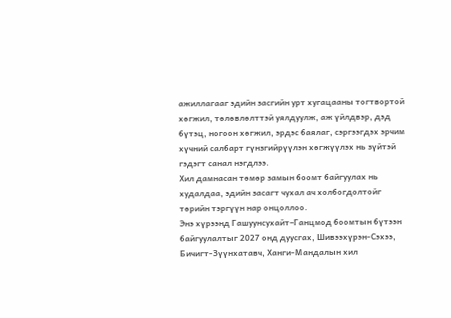ажиллагааг эдийн засгийн урт хугацааны тогтвортой хөгжил, төлөвлөлттэй уялдуулж, аж үйлдвэр, дэд бүтэц, ногоон хөгжил, эрдэс баялаг, сэргээгдэх эрчим хүчний салбарт гүнзгийрүүлэн хөгжүүлэх нь зүйтэй гэдэгт санал нэгдлээ.
Хил дамнасан төмөр замын боомт байгуулах нь худалдаа, эдийн засагт чухал ач холбогдолтойг төрийн тэргүүн нар онцоллоо.
Энэ хүрээнд Гашуунсухайт–Ганцмод боомтын бүтээн байгуулалтыг 2027 онд дуусгах, Шивээхүрэн-Сэхээ, Бичигт-Зүүнхатавч, Ханги-Мандалын хил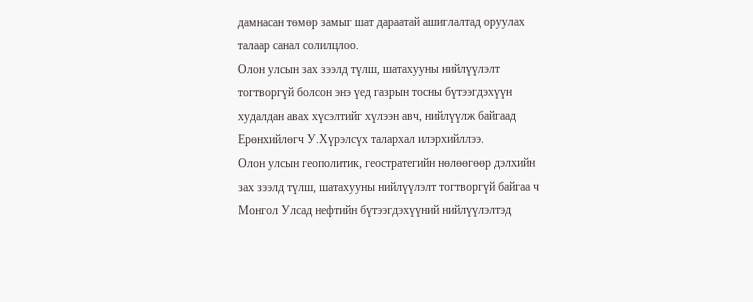дамнасан төмөр замыг шат дараатай ашиглалтад оруулах талаар санал солилцлоо.
Олон улсын зах зээлд түлш, шатахууны нийлүүлэлт тогтворгүй болсон энэ үед газрын тосны бүтээгдэхүүн худалдан авах хүсэлтийг хүлээн авч, нийлүүлж байгаад Ерөнхийлөгч У.Хүрэлсүх талархал илэрхийллээ.
Олон улсын геополитик, геостратегийн нөлөөгөөр дэлхийн зах зээлд түлш, шатахууны нийлүүлэлт тогтворгүй байгаа ч Монгол Улсад нефтийн бүтээгдэхүүний нийлүүлэлтэд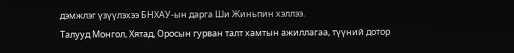дэмжлэг үзүүлэхээ БНХАУ-ын дарга Ши Жиньпин хэллээ.
Талууд Монгол, Хятад, Оросын гурван талт хамтын ажиллагаа, түүний дотор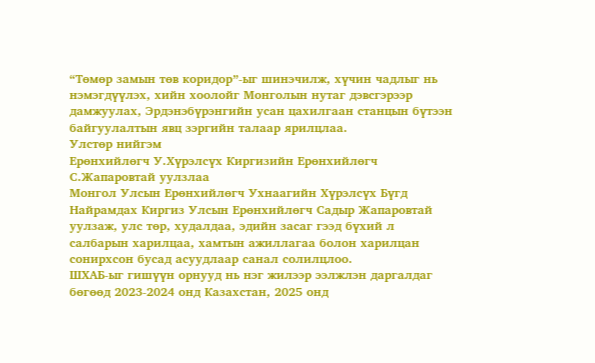“Төмөр замын төв коридор”-ыг шинэчилж, хүчин чадлыг нь нэмэгдүүлэх, хийн хоолойг Монголын нутаг дэвсгэрээр дамжуулах, Эрдэнэбүрэнгийн усан цахилгаан станцын бүтээн байгуулалтын явц зэргийн талаар ярилцлаа.
Улстөр нийгэм
Ерөнхийлөгч У.Хүрэлсүх Киргизийн Ерөнхийлөгч С.Жапаровтай уулзлаа
Монгол Улсын Ерөнхийлөгч Ухнаагийн Хүрэлсүх Бүгд Найрамдах Киргиз Улсын Ерөнхийлөгч Садыр Жапаровтай уулзаж, улс төр, худалдаа, эдийн засаг гээд бүхий л салбарын харилцаа, хамтын ажиллагаа болон харилцан сонирхсон бусад асуудлаар санал солилцлоо.
ШХАБ-ыг гишүүн орнууд нь нэг жилээр ээлжлэн даргалдаг бөгөөд 2023-2024 онд Казахстан, 2025 онд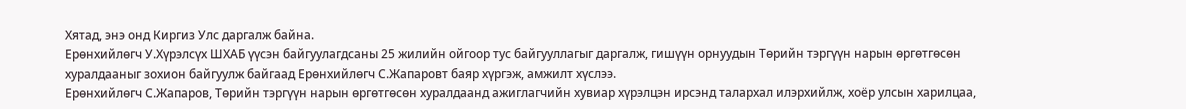Хятад, энэ онд Киргиз Улс даргалж байна.
Ерөнхийлөгч У.Хүрэлсүх ШХАБ үүсэн байгуулагдсаны 25 жилийн ойгоор тус байгууллагыг даргалж, гишүүн орнуудын Төрийн тэргүүн нарын өргөтгөсөн хуралдааныг зохион байгуулж байгаад Ерөнхийлөгч С.Жапаровт баяр хүргэж, амжилт хүслээ.
Ерөнхийлөгч С.Жапаров, Төрийн тэргүүн нарын өргөтгөсөн хуралдаанд ажиглагчийн хувиар хүрэлцэн ирсэнд талархал илэрхийлж, хоёр улсын харилцаа,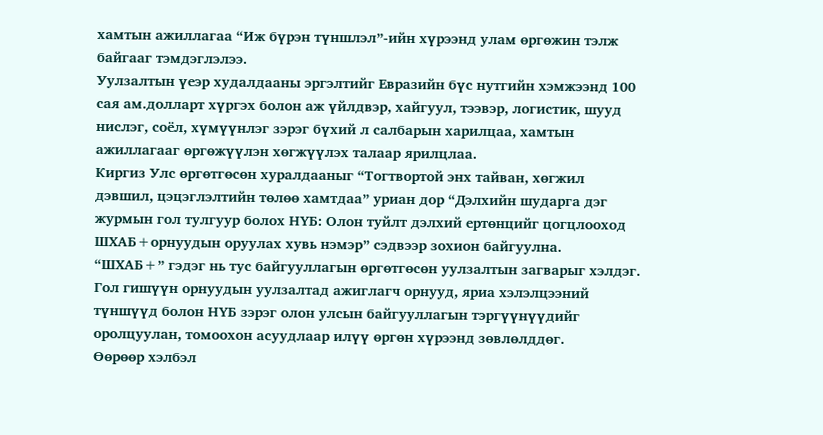хамтын ажиллагаа “Иж бүрэн түншлэл”-ийн хүрээнд улам өргөжин тэлж байгааг тэмдэглэлээ.
Уулзалтын үеэр худалдааны эргэлтийг Евразийн бүс нутгийн хэмжээнд 100 сая ам.долларт хүргэх болон аж үйлдвэр, хайгуул, тээвэр, логистик, шууд нислэг, соёл, хүмүүнлэг зэрэг бүхий л салбарын харилцаа, хамтын ажиллагааг өргөжүүлэн хөгжүүлэх талаар ярилцлаа.
Киргиз Улс өргөтгөсөн хуралдааныг “Тогтвортой энх тайван, хөгжил дэвшил, цэцэглэлтийн төлөө хамтдаа” уриан дор “Дэлхийн шударга дэг журмын гол тулгуур болох НҮБ: Олон туйлт дэлхий ертөнцийг цогцлооход ШХАБ+орнуудын оруулах хувь нэмэр” сэдвээр зохион байгуулна.
“ШХАБ+” гэдэг нь тус байгууллагын өргөтгөсөн уулзалтын загварыг хэлдэг.
Гол гишүүн орнуудын уулзалтад ажиглагч орнууд, яриа хэлэлцээний түншүүд болон НҮБ зэрэг олон улсын байгууллагын тэргүүнүүдийг оролцуулан, томоохон асуудлаар илүү өргөн хүрээнд зөвлөлддөг.
Өөрөөр хэлбэл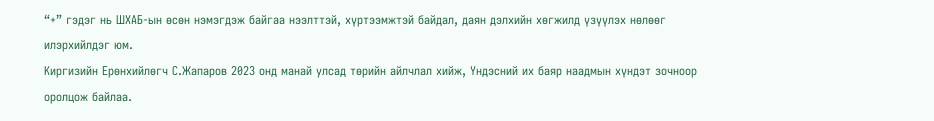“+” гэдэг нь ШХАБ-ын өсөн нэмэгдэж байгаа нээлттэй, хүртээмжтэй байдал, даян дэлхийн хөгжилд үзүүлэх нөлөөг илэрхийлдэг юм.
Киргизийн Ерөнхийлөгч С.Жапаров 2023 онд манай улсад төрийн айлчлал хийж, Үндэсний их баяр наадмын хүндэт зочноор оролцож байлаа.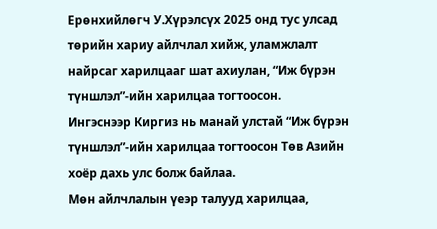Ерөнхийлөгч У.Хүрэлсүх 2025 онд тус улсад төрийн хариу айлчлал хийж, уламжлалт найрсаг харилцааг шат ахиулан, “Иж бүрэн түншлэл”-ийн харилцаа тогтоосон.
Ингэснээр Киргиз нь манай улстай “Иж бүрэн түншлэл”-ийн харилцаа тогтоосон Төв Азийн хоёр дахь улс болж байлаа.
Мөн айлчлалын үеэр талууд харилцаа,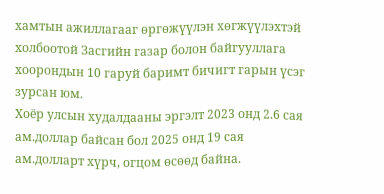хамтын ажиллагааг өргөжүүлэн хөгжүүлэхтэй холбоотой Засгийн газар болон байгууллага хоорондын 10 гаруй баримт бичигт гарын үсэг зурсан юм.
Хоёр улсын худалдааны эргэлт 2023 онд 2.6 сая ам.доллар байсан бол 2025 онд 19 сая ам.долларт хүрч, огцом өсөөд байна.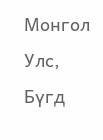Монгол Улс, Бүгд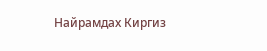Найрамдах Киргиз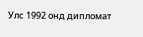Улс 1992 онд дипломат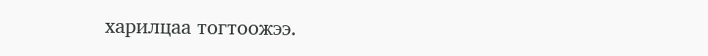харилцаа тогтоожээ.